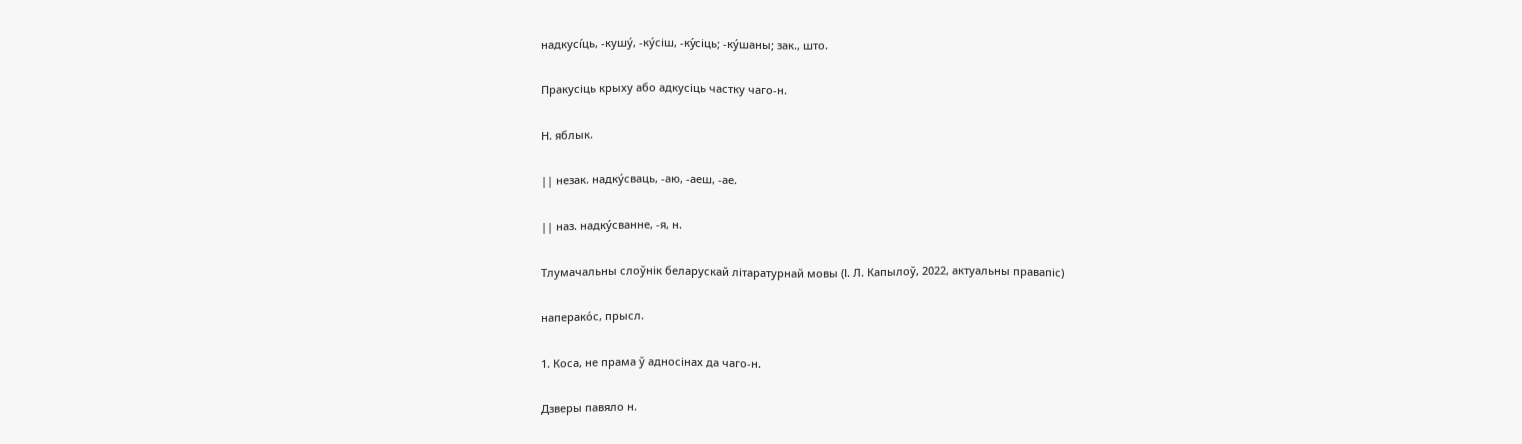надкусі́ць, -кушу́, -ку́сіш, -ку́сіць; -ку́шаны; зак., што.

Пракусіць крыху або адкусіць частку чаго-н.

Н. яблык.

|| незак. надку́сваць, -аю, -аеш, -ае.

|| наз. надку́сванне, -я, н.

Тлумачальны слоўнік беларускай літаратурнай мовы (І. Л. Капылоў, 2022, актуальны правапіс)

наперако́с, прысл.

1. Коса, не прама ў адносінах да чаго-н.

Дзверы павяло н.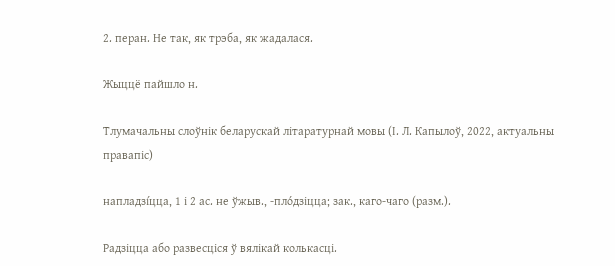2. перан. Не так, як трэба, як жадалася.

Жыццё пайшло н.

Тлумачальны слоўнік беларускай літаратурнай мовы (І. Л. Капылоў, 2022, актуальны правапіс)

напладзі́цца, 1 і 2 ас. не ўжыв., -пло́дзіцца; зак., каго-чаго (разм.).

Радзіцца або развесціся ў вялікай колькасці.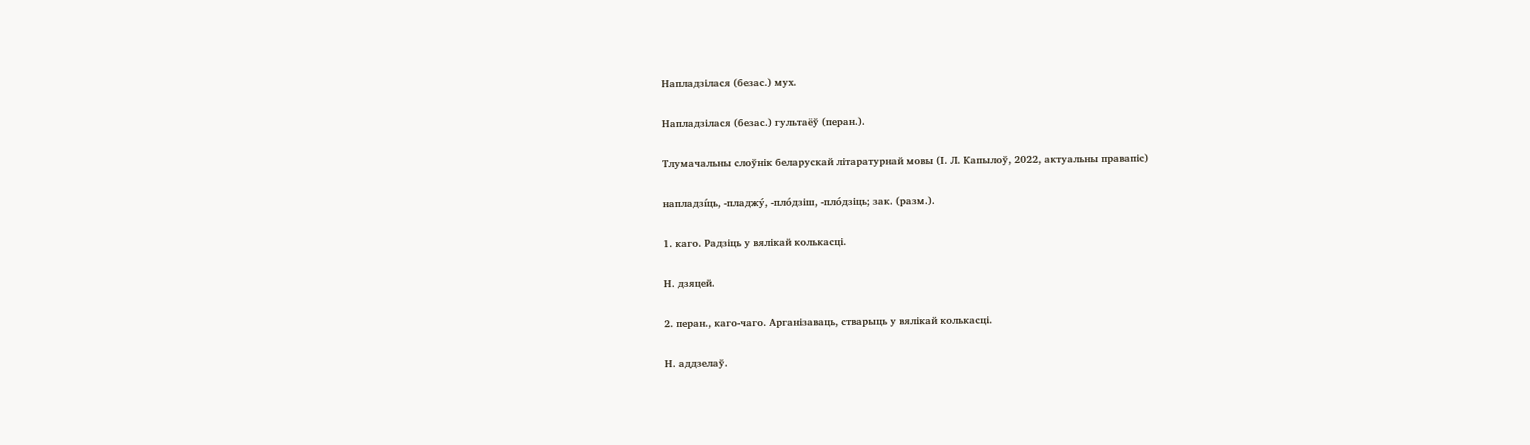Напладзілася (безас.) мух.

Напладзілася (безас.) гультаёў (перан.).

Тлумачальны слоўнік беларускай літаратурнай мовы (І. Л. Капылоў, 2022, актуальны правапіс)

напладзі́ць, -пладжу́, -пло́дзіш, -пло́дзіць; зак. (разм.).

1. каго. Радзіць у вялікай колькасці.

Н. дзяцей.

2. перан., каго-чаго. Арганізаваць, стварыць у вялікай колькасці.

Н. аддзелаў.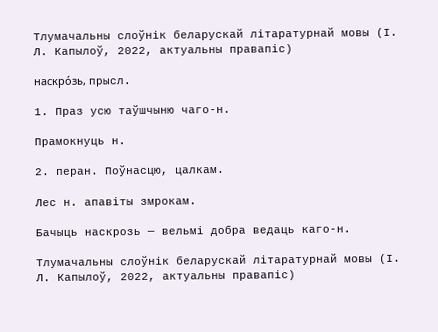Тлумачальны слоўнік беларускай літаратурнай мовы (І. Л. Капылоў, 2022, актуальны правапіс)

наскро́зь, прысл.

1. Праз усю таўшчыню чаго-н.

Прамокнуць н.

2. перан. Поўнасцю, цалкам.

Лес н. апавіты змрокам.

Бачыць наскрозь — вельмі добра ведаць каго-н.

Тлумачальны слоўнік беларускай літаратурнай мовы (І. Л. Капылоў, 2022, актуальны правапіс)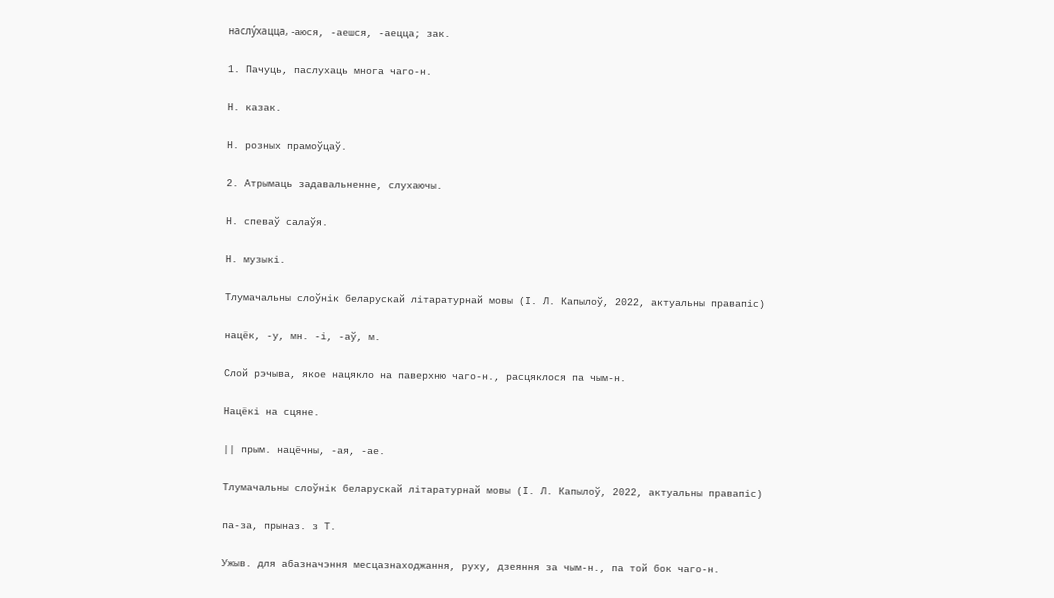наслу́хацца, -аюся, -аешся, -аецца; зак.

1. Пачуць, паслухаць многа чаго-н.

Н. казак.

Н. розных прамоўцаў.

2. Атрымаць задавальненне, слухаючы.

Н. спеваў салаўя.

Н. музыкі.

Тлумачальны слоўнік беларускай літаратурнай мовы (І. Л. Капылоў, 2022, актуальны правапіс)

нацёк, -у, мн. -і, -аў, м.

Слой рэчыва, якое нацякло на паверхню чаго-н., расцяклося па чым-н.

Нацёкі на сцяне.

|| прым. нацёчны, -ая, -ае.

Тлумачальны слоўнік беларускай літаратурнай мовы (І. Л. Капылоў, 2022, актуальны правапіс)

па-за, прыназ. з Т.

Ужыв. для абазначэння месцазнаходжання, руху, дзеяння за чым-н., па той бок чаго-н.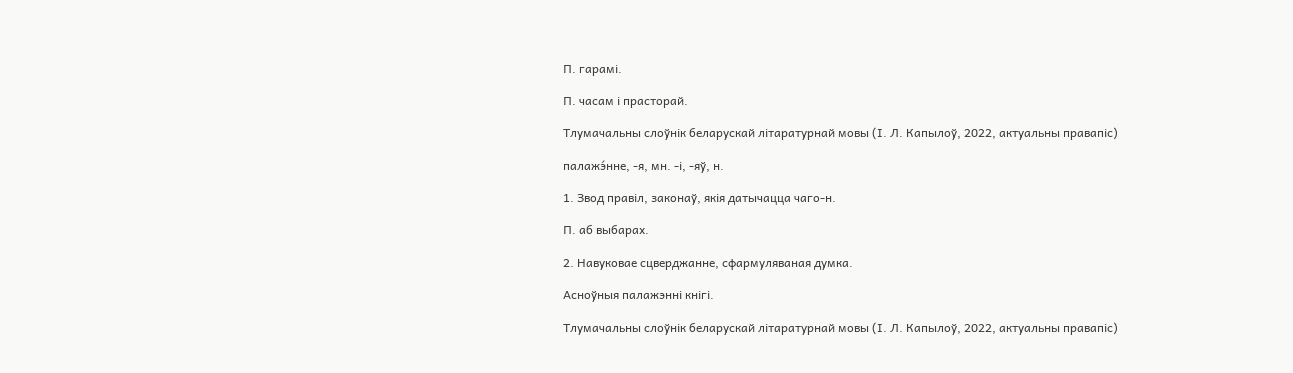П. гарамі.

П. часам і прасторай.

Тлумачальны слоўнік беларускай літаратурнай мовы (І. Л. Капылоў, 2022, актуальны правапіс)

палажэ́нне, -я, мн. -і, -яў, н.

1. Звод правіл, законаў, якія датычацца чаго-н.

П. аб выбарах.

2. Навуковае сцверджанне, сфармуляваная думка.

Асноўныя палажэнні кнігі.

Тлумачальны слоўнік беларускай літаратурнай мовы (І. Л. Капылоў, 2022, актуальны правапіс)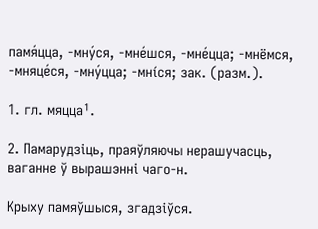памя́цца, -мну́ся, -мне́шся, -мне́цца; -мнёмся, -мняце́ся, -мну́цца; -мні́ся; зак. (разм.).

1. гл. мяцца¹.

2. Памарудзіць, праяўляючы нерашучасць, ваганне ў вырашэнні чаго-н.

Крыху памяўшыся, згадзіўся.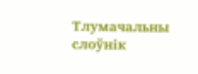Тлумачальны слоўнік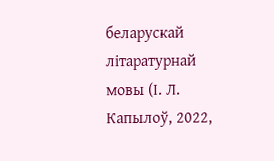беларускай літаратурнай мовы (І. Л. Капылоў, 2022,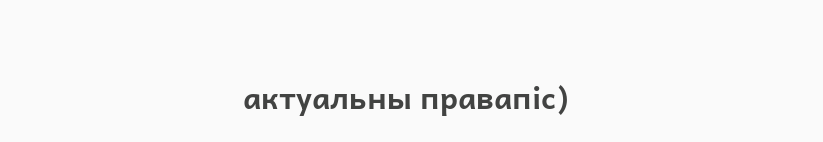актуальны правапіс)